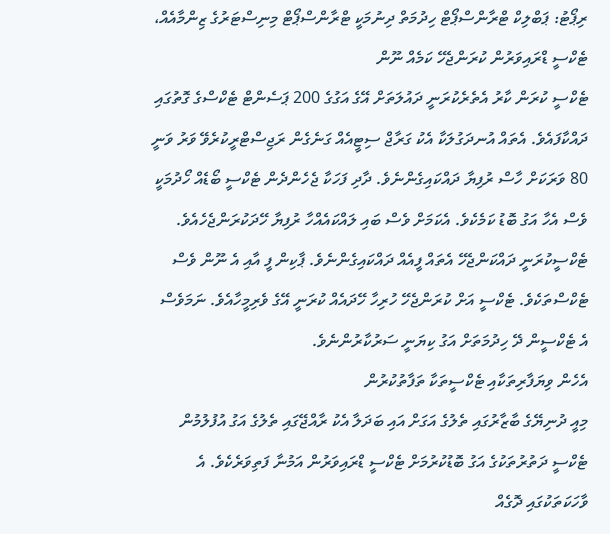ރިޕޯޓު: ޕަބްލިކް ޓްރާންސްޕޯޓް ހިދުމަތް ދިނުމަކީ ޓްރާންސްޕޯޓް މިނިސްޓަރުގެ ޒިންމާއެއް، ޓެކްސީ ޑްރައިވަރުން ކުރަންޖެހޭ ކަމެއް ނޫން
ޓެކްސީ ކުރަން ކާރު އެތެރެކުރަނީ ދައުލަތަށް އޭގެ އަގުގެ 200 ޕަސެންޓް ޓެކްސްގެ ގޮތުގައި ދައްކާފައެވެ. އެތައް އުނދަގުލަކާ އެކު ގަރާޖް ސިޓީއެއް ގަނެގެން ރަޖިސްޓްރީކުރެވޭ ވަރު ވަނީ 80 ވަރަކަށް ހާސް ރުފިޔާ ދައްކައިގެންނެވެ. ދާދި ފަހަކާ ޖެހެންދެން ޓެކްސީ ބޯޑެއް ހޯދުމަކީ ވެސް އެހާ އަގު ބޮޑު ކަމެކެވެ. އެކަމަށް ވެސް ބައި ލައްކައެއްހާ ރުފިޔާ ހޭދަކުރަންޖެހެއެވެ. ޓެކްސީކުރަނީ ދައްކަންޖެހޭ އެތައް ފީއެއް ދައްކައިގެންނެވެ. ޕާކިން ފީ އާއި އެ ނޫން ވެސް ޓެކްސްތަކެވެ. ޓެކްސީ އަށް ކުރަންޖެހޭ ހުރިހާ ހޭދައެއް ކުރަނީ އޭގެ ވެރިމީހާއެވެ. ނަމަވެސް އެ ޓެކްސީން ދޭ ހިދުމަތަށް އަގު ކިޔަނީ ސަރުކާރުންނެވެ.
އެހެން ވިޔަފާރިތަކާއި ޓެކްސީތަކާ ތަފާތުކުރުން
މިއީ ދުނިޔޭގެ ބާޒާރުގައި ތެލުގެ އަގަށް އައި ބަދަލާ އެކު ރާއްޖޭގައި ތެލުގެ އަގު އުފުލުމުން ޓެކްސީ ދަތުރުތަކުގެ އަގު ބޮޑުކުރުމަށް ޓެކްސީ ޑްރައިވަރުން އަމުނާ ފަތިވަރެކެވެ. އެ ވާހަކަތަކުގައި ދޮގެއް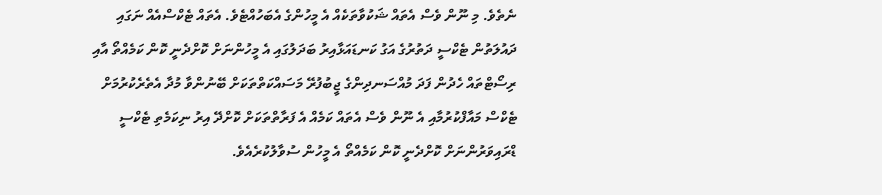ނެތެވެ. މި ނޫން ވެސް އެތައް ޝަކުވާތަކެއް އެ މީހުންގެ އެބަހުއްޓެވެ. އެތައް ޓެކްސްއެއް ނަގައި ދައުލަތުން ޓެކްސީ ދަތުރުގެ އަގު ކަނޑައަޅާއިރު ބަދަލުގައި އެ މީހުންނަށް ކޮށްދެނީ ކޮން ކަމެއްތޯ އާއި ރިސޯޓްތައް ހެދުން ފަދަ މުއްސަނދިންގެ ޖީބުފުރޭ މަސައްކަތްތަކަށް ބޭނުންވާ މުދާ އެތެރެކުރުމަށް ޓެކްސް މައާފްކުރުމާއި އެ ނޫން ވެސް އެތައް ކަމެއް އެ ފަރާތްތަކަށް ކޮށްދޭ އިރު ނިކަމެތި ޓެކްސީ ޑްރައިވަރުންނަށް ކޮށްދެނީ ކޮން ކަމެއްތޯ އެ މީހުން ސުވާލުކުރެއެވެ.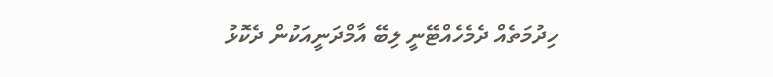ހިދުމަތެއް ދެމެހެއްޓޭނީ ލިބޭ އާމްދަނީއަކުން ދެކޮޅު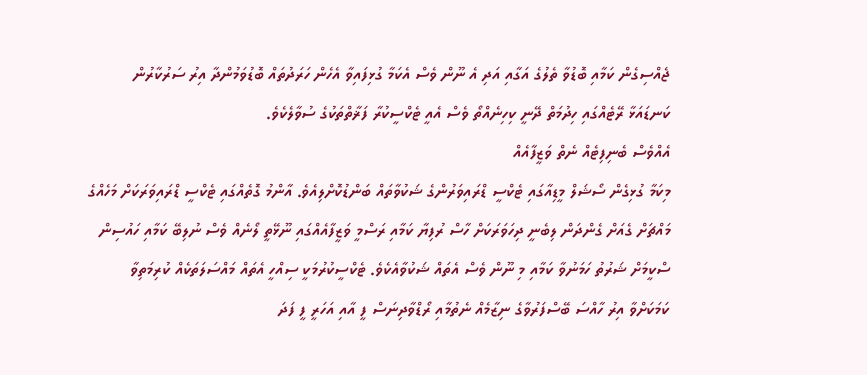ޖެއްސިގެން ކަމާއި ބޮޑުވާ ތެލުގެ އަގާއި އަދި އެ ނޫން ވެސް އެކަމާ ގުޅިފައިވާ އެހެން ހަރަދުތައް ބޮޑުވަމުންދާ އިރު ސަރުކާރުން ކަނޑައަޅާ ރޭޓެއްގައި ހިދުމަތް ދޭނީ ކިހިނެއްތޯ ވެސް އެއީ ޓެކްސީކުރާ ފަޜާތްތަކުގެ ސުވާލެކެވެ.
އެއްވެސް ބެނިފިޓެއް ނެތް ވަޒީފާއެއް
މިކަމާ ގުޅިގެން ސޯޝަލް މީޑިއާގައި ޓެކްސީ ޑްރައިވަރުންގެ ޝަކުވާތައް ބަންޑުކޮށްލިއެވެ. އާންމު ގޮތެއްގައި ޓެކްސީ ޑްރައިވަރަކަށް މަހެއްގެ މައްޗަށް ގެއަށް ގެންދަން ލިބެނީ ދިހަވަރަކަށް ހާސް ރުފިޔާ ކަމާއި ރަސްމީ ވަޒީފާއެއްގައި ނޫޅޭތީ ލޯނެއް ވެސް ނުލިބޭ ކަމާއި ހައުސިން ސްކީމަށް ޝަރުތު ހަމަނުވާ ކަމާއި މި ނޫން ވެސް އެތައް ޝަކުވާއެކެވެ. ޓެކްސީކުރުމަކީ ސިއްހީ އެތައް މައްސަލަތަކެއް ކުރިމަތިވާ ކަމަކަށްވާ އިރު ހާއްސަ ބޭސްފަރުވާގެ ނިޒާމެއް ނެތުމާއި ރޯޑްވާދިނަސް ފީ އާއި އަހަރީ ފީ ފަދަ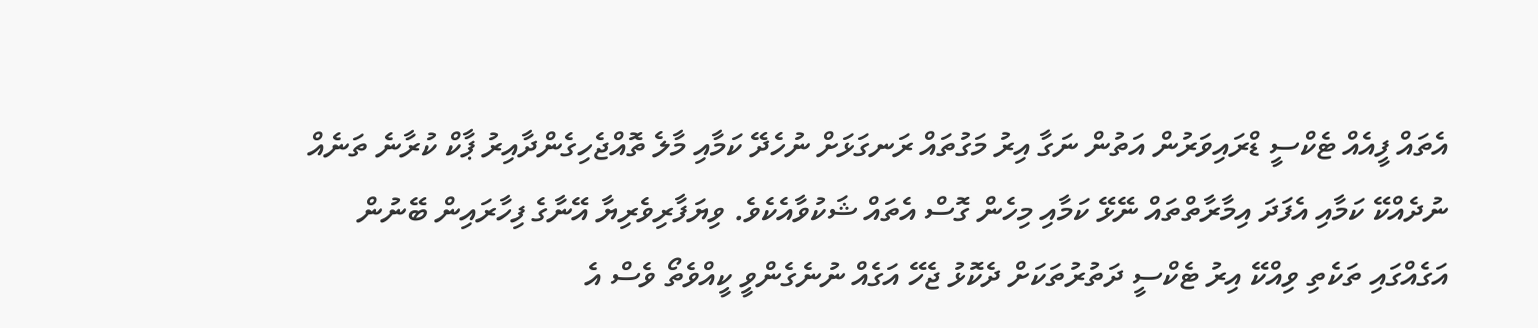އެތައް ފީއެއް ޓެކްސީ ޑްރައިވަރުން އަތުން ނަގާ އިރު މަގުތައް ރަނގަޅަށް ނުހެދޭ ކަމާއި މާލެ ތޮއްޖެހިގެންދާއިރު ޕާކް ކުރާނެ ތަނެއް ނުދެއްކޭ ކަމާއި އެފަދަ އިމާރާތްތައް ނޭޅޭ ކަމާއި މިހެން ގޮސް އެތައް ޝަކުވާއެކެވެ. ވިޔަފާރިވެރިޔާ އޭނާގެ ފިހާރައިން ބޭނުން އަގެއްގައި ތަކެތި ވިއްކޭ އިރު ޓެކްސީ ދަތުރުތަކަށް ދެކޮޅު ޖެހޭ އަގެއް ނުނެގެންވީ ކީއްވެތޯ ވެސް އެ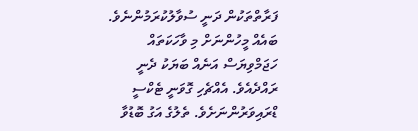ފަރާތްތަކުން ދަނީ ސުވާލުކުރަމުންނެވެ.
ބައެއް މީހުންނަށް މި ވާހަކަތައް ހަޖަމްވިޔަސް އަނެއް ބަޔަކު ދެނީ ރައްދެއެވެ. އެއްޗެހި ގޮވަނީ ޓެކްސީ ޑްރައިވަރުންނަށެވެ. ތެލުގެ އަގު ބޮޑުވާ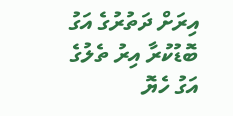އިރަށް ދަތުރުގެ އަގު ބޮޑުކުރާ އިރު ތެލުގެ އަގު ހެޔޮ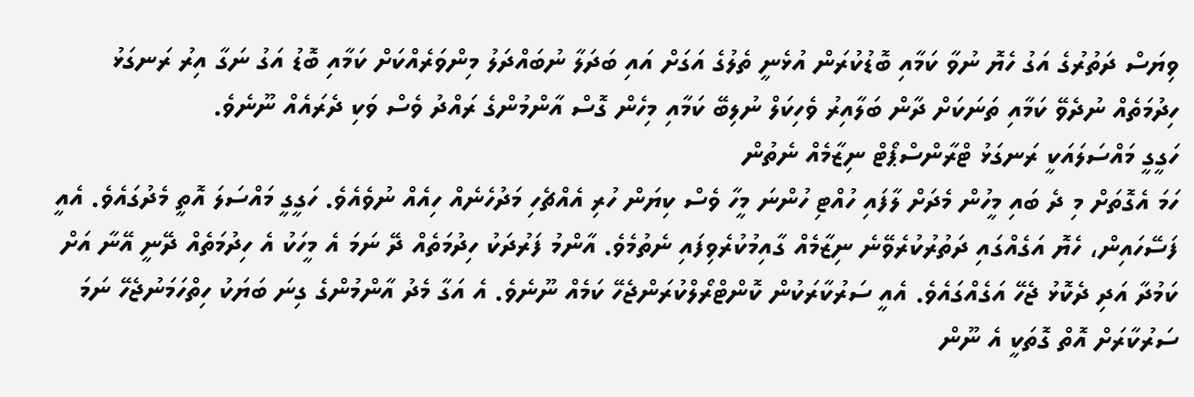ވިޔަސް ދަތުރުގެ އަގު ހެޔޮ ނުވާ ކަމާއި ބޮޑުކުރަން އުޅެނީ ތެލުގެ އަގަށް އައި ބަދަލާ ނުބައްދަލު މިންވަރެއްކަށް ކަމާއި ބޮޑު އަގު ނަގާ އިރު ރަނގަޅު ހިދުމަތެއް ނުދެވޭ ކަމާއި ތަނަކަށް ދާން ބަލާއިރު ވެހިކަލް ނުލިބޭ ކަމާއި މިހެން ގޮސް އާންމުންގެ ރައްދު ވެސް ވަކި ދެރައެއް ނޫނެވެ.
ހަގީގީ މައްސަލައަކީ ރަނގަޅު ޓްރާންސްޕޯޓް ނިޒާމެއް ނެތުން
ހަމަ އެގޮތަށް މި ދެ ބައި މީހުން މެދަށް ލާފައި ހުއްޓި ހުންނަ މީހާ ވެސް ކިޔަން ހުރި އެއްޗެހި މަދުހެނެއް ހިއެއް ނުވެއެވެ. ހަގީގީ މައްސަލަ އޮތީ މެދުގައެވެ. އެއީ ފަސޭހައިން، ހެޔޮ އަގެއްގައި ދަތުރުކުރެވޭނެ ނިޒާމެއް ގާއިމުކުރެވިފައި ނެތުމެވެ. އާންމު ފަރުދަކު ހިދުމަތެއް ދޭ ނަމަ އެ މީހަކު އެ ހިދުމަތެއް ދޭނީ އޭނާ އަށް ކަމުދާ އަދި ދެކޮޅު ޖެހޭ އަގެއްގައެވެ. އެއީ ސަރުކާރަކުން ކޮންޓްރޯލްކުރަންޖެހޭ ކަމެއް ނޫނެވެ. އެ އަގާ މެދު އާންމުންގެ ގިނަ ބަޔަކު ހިތްހަމަނުޖެހޭ ނަމަ ސަރުކާރަށް އޮތް ގޮތަކީ އެ ނޫން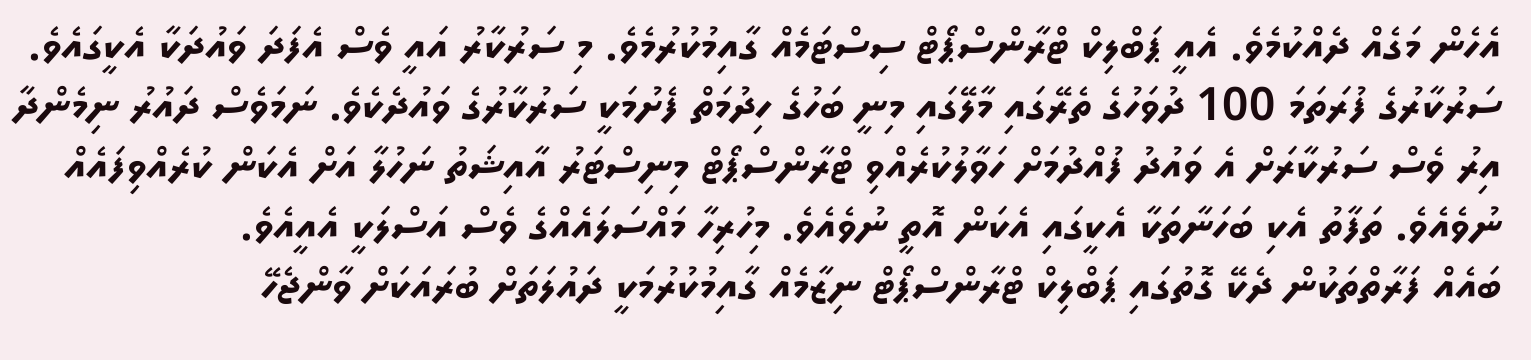އެހެން މަގެއް ދެއްކުމެވެ. އެއީ ޕަބްލިކް ޓްރާންސްޕޯޓް ސިސްޓަމެއް ގާއިމުކުރުމެވެ. މި ސަރުކާރު އައީ ވެސް އެފަދަ ވައުދަކާ އެކީގައެވެ. ސަރުކާރުގެ ފުރަތަމަ 100 ދުވަހުގެ ތެރޭގައި މާލޭގައި މިނީ ބަހުގެ ހިދުމަތް ފެށުމަކީ ސަރުކާރުގެ ވައުދެކެވެ. ނަމަވެސް ދައުރު ނިމެންދާ އިރު ވެސް ސަރުކާރަށް އެ ވައުދު ފުއްދުމަށް ހަވާލުކުރެއްވި ޓްރާންސްޕޯޓް މިނިސްޓަރު އާއިޝަތު ނަހުލާ އަށް އެކަން ކުރެއްވިފައެއް ނުވެއެވެ. ތަފާތު އެކި ބަހަނާތަކާ އެކީގައި އެކަން އޮތީ ނުވެއެވެ. މިހުރިހާ މައްސަލައެއްގެ ވެސް އަސްލަކީ އެއީއެވެ.
ބައެއް ފަރާތްތަކުން ދެކޭ ގޮތުގައި ޕަބްލިކް ޓްރާންސްޕޯޓް ނިޒާމެއް ގާއިމުކުރުމަކީ ދައުލަތަށް ބުރައަކަށް ވާންޖެހޭ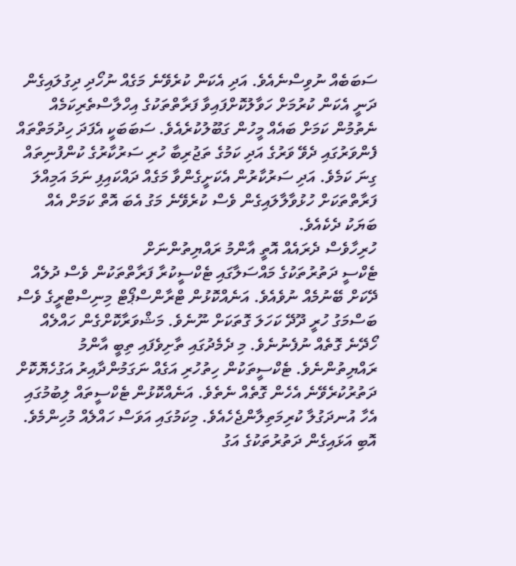ސަބަބެއް ނުވިސްނެއެވެ. އަދި އެކަން ކުރެވޭނެ މަގެއް ނުހޯދި ދިގުލައިގެން ދަނީ އެކަން ކުރުމަށް ހަވާލުކޮށްފައިވާ ފަރާތްތަކުގެ އިހްލާސްތެރިކަމެއް ނެތުމުން ކަމަށް ބައެއް މީހުން ގަބޫލުކުރެއެވެ. ސަބަބަކީ އެފަދަ ހިދުމަތްތައް ފެންވަރުގައި ދެވޭ ވަރުގެ އަދި ކަމުގެ ތަޖުރިބާ ހުރި ސަރުކާރުގެ ކުންފުނިތައް ގިނަ ކަމެވެ. އަދި ސަރުކާރުން އެކަށީގެންވާ މަގެއް ދައްކައިފި ނަމަ އަމިއްލަ ފަރާތްތަކަށް ހުޅުވާލާލައިގެން ވެސް ކުރެވޭނެ މަގު އެބަ އޮތް ކަމަށް އެއް ބަޔަކު ދެކެއެވެ.
ހުރިހާވެސް ދެރައެއް އޮތީ އާންމު ރައްޔިތުންނަށް
ޓެކްސީ ދަތުރުތަކުގެ މައްސަލާގައި ޓެކްސީކުރާ ފަރާތްތަކުން ވެސް ދުލެއް ދޭކަށް ބޭނުމެއް ނުވެއެވެ. އަނެއްކޮޅުން ޓްރާންސްޕޯޓް މިނިސްޓްރީގެ ވެސް ބަސްމަގު ހުރީ ދޫދޭ ކަހަލަ ގޮތަކަށް ނޫނެވެ. މަޝްވަރާކޮށްގެން ހައްލެއް ހޯދޭނެ ގޮތެއް ނުފެނުނެވެ. މި ދެމެދުގައި ތާށިވެފައި ތިބީ އާންމު ރައްޔިތުންނެވެ. ޓެކްސީތަކުން ހިތުހުރި އަގެއް ނަގަމުންދާއިރު އަގުހެޔޮކޮށް ދަތުރުކުރެވޭނެ އެހެން ގޮތެއް ނެތެވެ. އަނެއްކޮޅުން ޓެކްސީތައް ލިބުމުގައި އެހާ އުނދަގުލާ ކުރިމަތިލާންޖެހެއެވެ. މިކަމުގައި އަވަސް ހައްލެއް މުހިންމެވެ. އޮބި އަޅައިގެން ދަތުރުތަކުގެ އަގު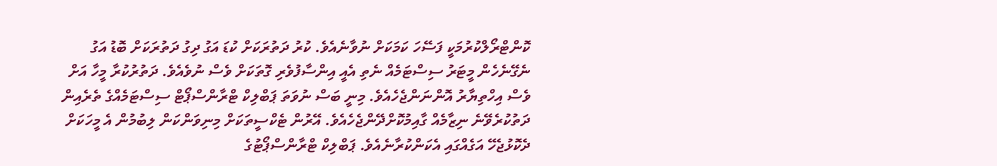ކޮންޓްރޯލްކުރުމަކީ ފަސޭހަ ކަމަކަށް ނުވާނެއެވެ. ކުރު ދަތުރަކަށް ކުޑަ އަގު ދިގު ދަތުރަކަށް ބޮޑު އަގު ނެގޭނެހެން މީޓަރު ސިސްޓަމެއް ނެތި އެއީ އިންސާފުވެރި ގޮތަކަށް ވެސް ނުވެއެވެ. ދަތުރުކުރާ މީހާ އަށް ވެސް އިހްތިޔާރު އޮންނަންޖެހެއެވެ. މިނީ ބަސް ނުވަތަ ޕަބްލިކް ޓްރާންސްޕޯޓް ސިސްޓަމެއްގެ ތެރެއިން ދަތުކުރެވޭނެ ނިޒާމެއް ގާއިމުކޮށްދޭންޖެހެއެވެ. އޭރުން ޓެކްސީތަކަށް މިނިވަންކަން ލިބުމުން އެ މީހަކަށް ދެކޮޅުޖެހޭ އަގެއްގައި އެކަންކުރާނެއެވެ. ޕަބްލިކް ޓްރާންސްޕޯޓުގެ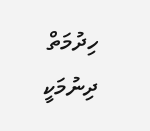ހިދުމަތް ދިނުމަކީ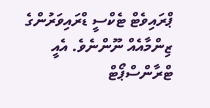ޕްރައިވެޓް ޓެކްސީ ޑްރައިވަރުންގެ ޒިންމާއެއް ނޫންނެވެ. އެއީ ޓްރާންސްޕޯޓް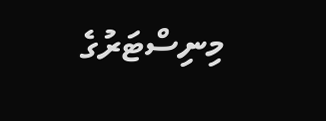މިނިސްޓަރުގެ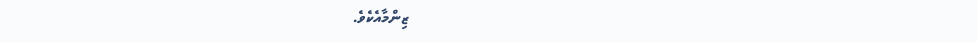ޒިންމާއެކެވެ.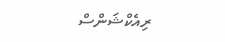ރިއެކްޝަންސް